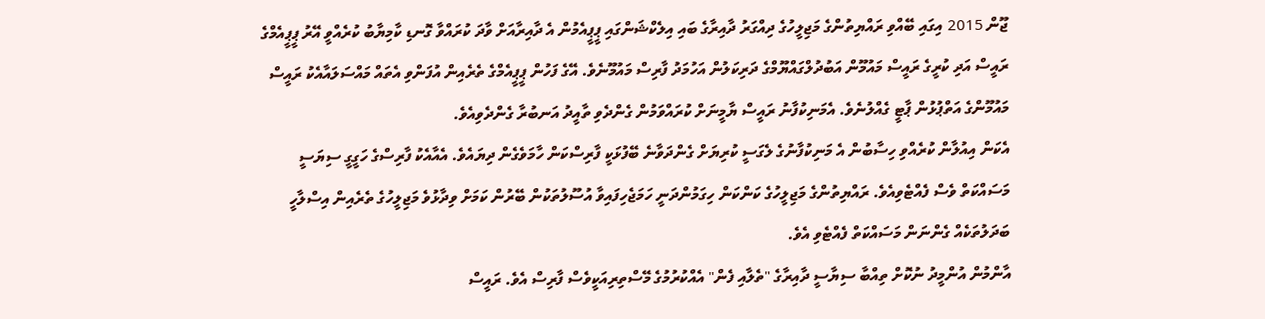ޖޫން 2015 އިގައި ބޭއްވި ރައްޔިތުންގެ މަޖިލީހުގެ ދިއްގަރު ދާއިރާގެ ބައި އިލެކްޝަންގައި ޕީޕީއެމުން އެ ދާއިރާއަށް ވާދަ ކުރައްވާ ގޮނޑި ކާމިޔާބު ކުރެއްވީ އޭރު ޕީޕީއެމްގެ ރައީސް އަދި ކުރީގެ ރައީސް މައުމޫން އަބުދުލްގައްޔޫމްގެ ދަރިކަލުން އަހުމަދު ފާރިސް މައުމޫނެވެ. އޭގެ ފަހުން ޕީޕީއެމްގެ ތެރެއިން އުފަންވި އެތައް މައްސަލައާއެކު ރައީސް މައުމޫންގެ އަތްޕުޅުން ޕާޓީ ގެއްލުނެވެ. އެމަނިކުފާނު ރައީސް ޔާމީނަށް ކުރައްވަމުން ގެންދެވި ތާއީދު އަނބުރާ ގެންދެވިއެވެ.
އެކަން އިއުލާން ކުރެއްވި ހިސާބުން އެ މަނިކުފާނުގެ ލެގަސީ ކުރިޔަށް ގެންދަވާނެ ބޭފުޅަކީ ފާރިސްކަން ހާމަވެގެން ދިޔައެވެ. އެއާއެކު ފާރިސްގެ ހަގީގީ ސިޔަސީ މަސައްކަތް ވެސް ފެއްޓެވިއެވެ. ރައްޔިތުންގެ މަޖިލީހުގެ ކަންކަން ހިގަމުންދަނީ ހަމަޖެހިފައިވާ އުސޫލުތަކުން ބޭރުން ކަމަށް ވިދާޅުވެ މަޖިލީހުގެ ތެރެއިން އިސްލާހީ ބަދަލުތަކެއް ގެންނަން މަސައްކަތް ފެއްޓެވި އެވެ.
އާންމުން އުންމީދު ނުކޮށް ތިއްބާ ސިޔާސީ ދާއިރާގެ "ތެލާއި ފެން" އެއްކުރުމުގެ މޭސްތިރިއަކީވެސް ފާރިސް އެވެ. ރައީސް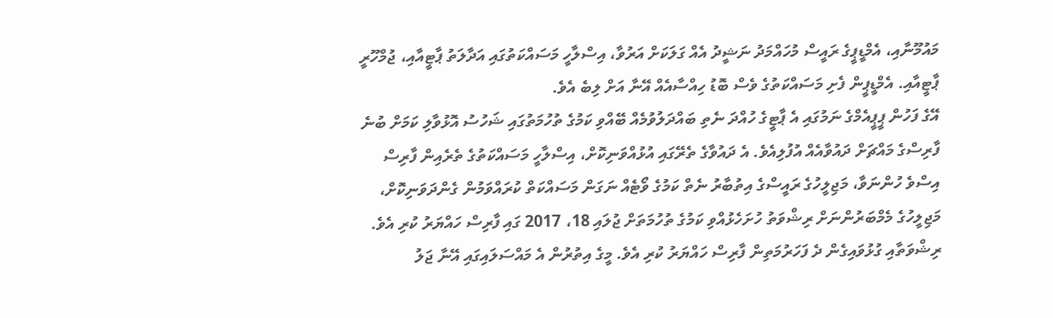މައުމޫނާއި، އެމްޑީޕީގެ ރައީސް މުހައްމަދު ނަޝީދު އެއް ގަލަކަށް އަރުވާ، އިސްލާހީ މަސައްކަތުގައި އަދާލަތު ޕާޓީއާއި، ޖުމްހޫރީ ޕާޓީއާއި. އެމްޑީޕީން ފެށި މަސައްކަތުގެ ވެސް ބޮޑު ހިއްސާއެއް އޭނާ އަށް ލިބެ އެވެ.
އޭގެ ފަހުން ޕީޕީއެމްގެ ނަމުގައި އެ ޕާޓީގެ ހުއްދަ ނެތި ބައްދަލުވުމެއް ބޭއްވި ކަމުގެ ތުހުމަތުގައި ޝަހުސު އޮޅުވާލި ކަމަށް ބުނެ ފާރިސްގެ މައްޗަށް ދައުވާއެއް އުފުލިއެވެ. އެ ދައުވާގެ ތެރޭގައި އުޅުއްވަނިކޮށް، އިސްލާހީ މަސައްކަތުގެ ތެރެއިން ފާރިސް އިސްވެ ހުންނަވާ، މަޖިލީހުގެ ރައީސްގެ އިތުބާރު ނެތް ކަމުގެ ވޯޓެއް ނަގަން މަސައްކަތް ކުރައްވަމުން ގެންދަވަނިކޮށް، މަޖިލީހުގެ މެމްބަރުންނަށް ރިޝްވަތު ހުށަހެޅުއްވި ކަމުގެ ތުހުމަތަށް ޖުލައި 18، 2017 ގައި ފާރިސް ހައްޔަރު ކުރި އެވެ.
ރިޝްވަތާއި ގުޅުވައިގެން ދެ ފަހަރުމަތިން ފާރިސް ހައްޔަރު ކުރި އެވެ. މީގެ އިތުރުން އެ މައްސަލައިގައި އޭނާ ޖަލު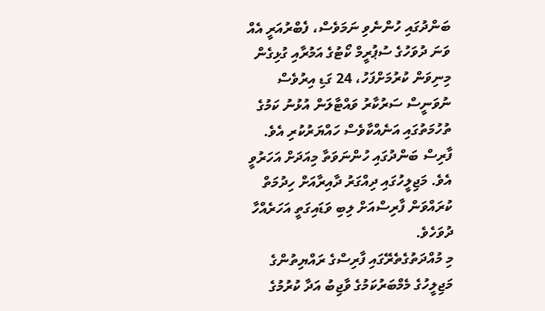ބަންދުގައި ހުންނެވި ނަމަވެސް، ފެބްރުއަރީ އެއް ވަނަ ދުވަހުގެ ސުޕުރީމް ކޯޓުގެ އަމުރާއި ގުޅިގެން މިނިވަން ކުރުމަށްފަހު، 24 ގަޑި އިރުވެސް ނުވަނީސް ސަރުކާރު ވައްޓާލަން އުޅުނު ކަމުގެ ތުހުމަތުގައި އަނެއްކާވެސް ހައްޔަރުކުރި އެވެ.
ފާރިސް ބަންދުގައި ހުންނަވަތާ މިއަދަށް އަހަރުވީ އެވެ. މަޖިލީހުގައި ދިއްގަރު ދާއިރާއަށް ހިދުމަތް ކުރައްވަން ފާރިސްއަށް ލިބި ވަޑައިގަތީ އަހަރެއްހާ ދުވަހެވެ.
މި މުއްދަތުގެތެރޭގައި ފާރިސްގެ ރައްޔިތުންގެ މަޖިލީހުގެ މެމްބަރުކަމުގެ ވާޖިބު އަދާ ކުރުމުގެ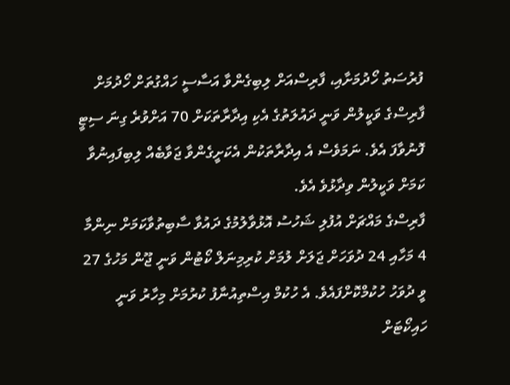ފުރުސަތު ހޯދުމަށާއި، ފާރިސްއަށް ލިބިގެންވާ އަސާސީ ހައްގުތަށް ހޯދުމަށް ފާރިސްގެ ވަކީލުން ވަނީ ދައުލަތުގެ އެކި އިދާރާތަކަށް 70 އަށްވުރެ ގިނަ ސިޓީ ފޮނުވާފަ އެވެ. ނަމަވެސް އެ އިދާރާތަކުން އެކަށީގެންވާ ޖަވާބެއް ލިބިފައިނުވާ ކަމަށް ވަކީލުން ވިދާޅުވެ އެވެ.
ފާރިސްގެ މައްޗަށް އުފުލި ޝަހުސު އޮޅުވާލުމުގެ ދައުވާ ސާބިތުވާކަމަށް ނިންމާ 4 މަހާއި 24 ދުވަހަށް ޖަލަށް ލުމަށް ކުރިމިނަލް ކޯޓުން ވަނީ ޖޫން މަހުގެ 27 ވީ ދުވަހު ހުކުމްކޮށްފައެވެ. އެ ހުކުމް އިސްތިއުނާފު ކުރުމަށް މިހާރު ވަނީ ހައިކޯޓަށް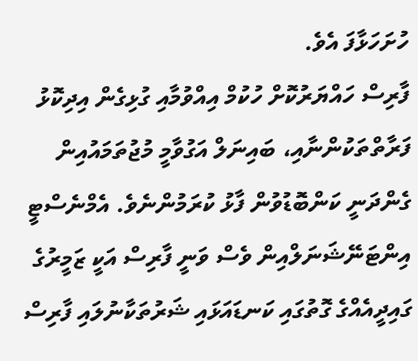ހުށަހަޅާފަ އެވެ.
ފާރިސް ހައްޔަރުކޮށް ހުކުމް އިއްވުމާއި ގުޅިގެން އިދިކޮޅު ފަރާތްތަކުންނާއި، ބައިނަލް އަގުވާމީ މުޖުތަމައުއިން ގެންދަނީ ކަންބޮޑުވުން ފާޅު ކުރަމުންނެވެ. އެމްނެސްޓީ އިންޓަނޭޝަނަލްއިން ވެސް ވަނީ ފާރިސް އަކީ ޒަމީރުގެ ގައިދީއެއްގެ ގޮތުގައި ކަނޑައަޅައި ޝަރުތަކާނުލައި ފާރިސް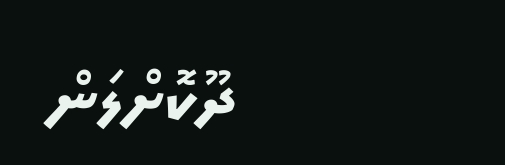ދޫކޮށްލަން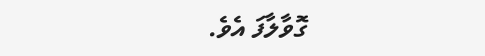ގޮވާލާފަ އެވެ.